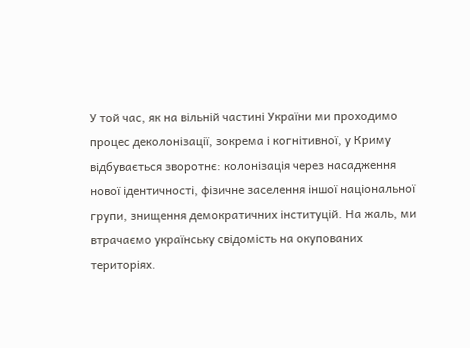У той час, як на вільній частині України ми проходимо процес деколонізації, зокрема і когнітивної, у Криму відбувається зворотнє: колонізація через насадження нової ідентичності, фізичне заселення іншої національної групи, знищення демократичних інституцій. На жаль, ми втрачаємо українську свідомість на окупованих територіях.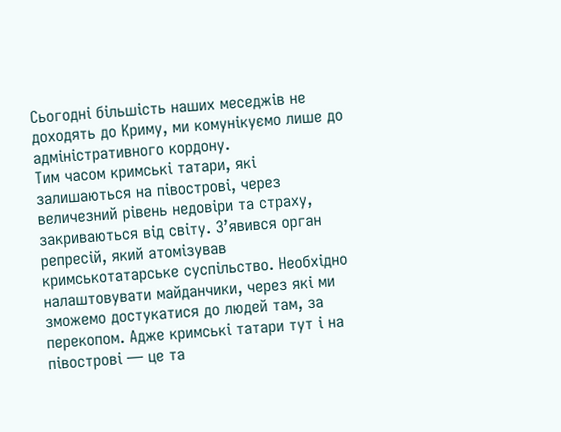Сьогодні більшість наших меседжів не доходять до Криму, ми комунікуємо лише до адміністративного кордону.
Тим часом кримські татари, які залишаються на півострові, через величезний рівень недовіри та страху, закриваються від світу. Зʼявився орган репресій, який атомізував кримськотатарське суспільство. Необхідно налаштовувати майданчики, через які ми зможемо достукатися до людей там, за перекопом. Адже кримські татари тут і на півострові — це та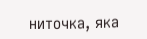ниточка, яка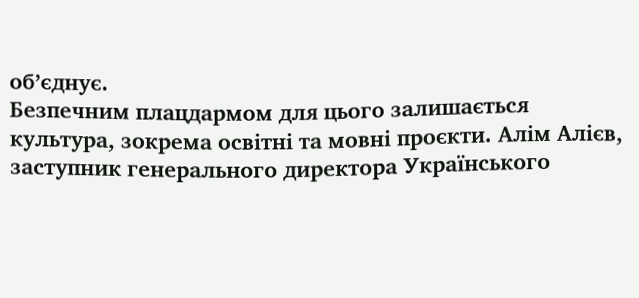обʼєднує.
Безпечним плацдармом для цього залишається культура, зокрема освітні та мовні проєкти. Алім Алієв, заступник генерального директора Українського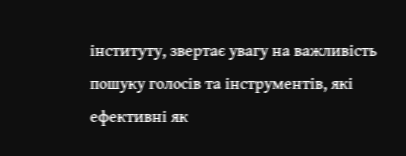інституту, звертає увагу на важливість пошуку голосів та інструментів, які ефективні як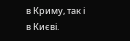в Криму, так і в Києві.